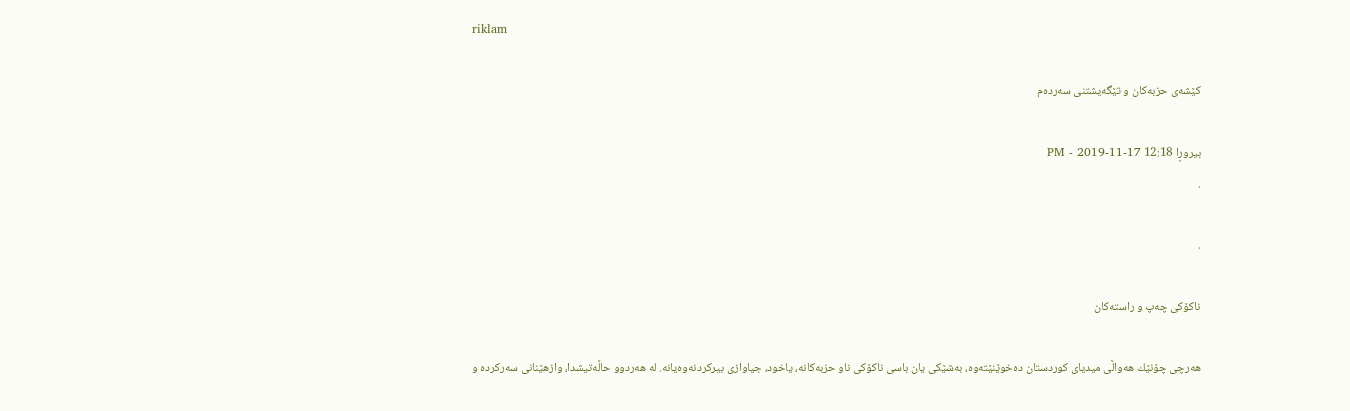riklam

كێشه‌ی حزبه‌كان و تێگه‌یشتنی سه‌رده‌م

بیروڕا 12:18 PM - 2019-11-17
.

.

ناكۆكی چه‌پ و راسته‌كان

هه‌رچی چۆنێك هه‌واڵی میدیای كوردستان ده‌خوێنێته‌وه‌، به‌شێكی یان باسی ناكۆكی ناو حزبه‌كانه‌، یاخود، جیاوازی بیركردنه‌وه‌یانه‌. له‌ هه‌ردوو حاڵه‌تیشدا، وازهێنانی سه‌ركرده‌ و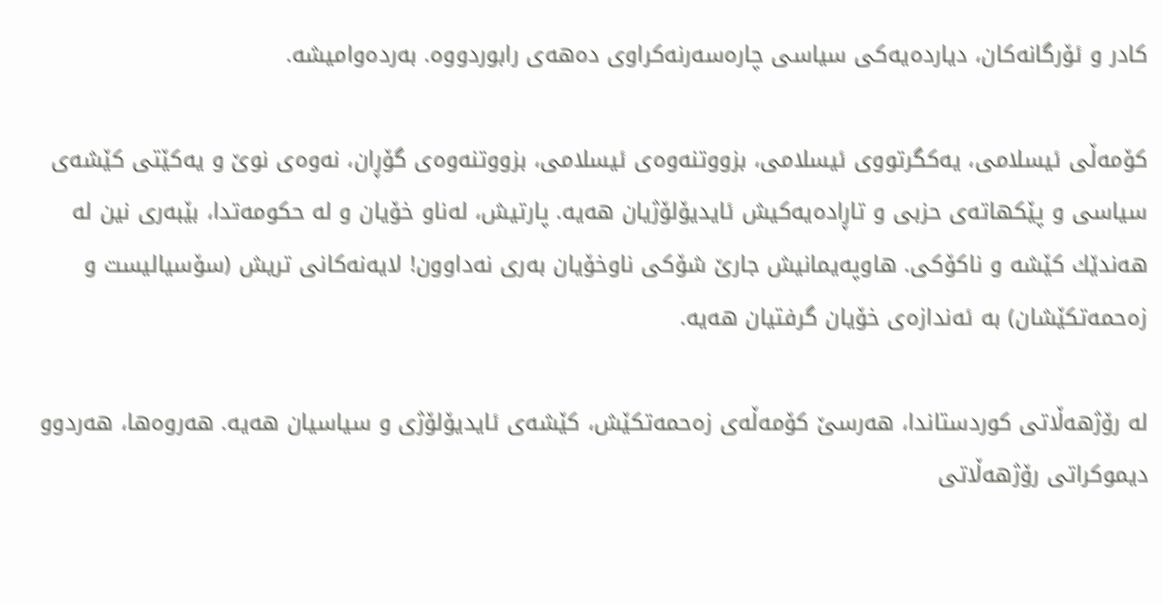كادر ‌و ئۆرگانه‌كان، دیارده‌یه‌كی سیاسی چاره‌سه‌رنه‌كراوی ده‌هه‌ی رابوردووه‌. به‌رده‌وامیشه‌.

كۆمه‌ڵی ئیسلامی، یه‌كگرتووی ئیسلامی، بزووتنه‌وه‌ی ئیسلامی، بزووتنه‌وه‌ی گۆڕان، نه‌وه‌ی نوێ‌ و یه‌كێتی كێشه‌ی سیاسی و پێكهاته‌ی حزبی و تاڕاده‌یه‌كیش ئایدیۆلۆژیان هه‌یه‌. پارتیش، له‌ناو خۆیان و له‌ حكومه‌تدا، بێبه‌ری نین له‌ هه‌ندێك كێشه‌ و ناكۆكی. هاوپه‌یمانیش جارێ‌ شۆكی ناوخۆیان به‌ری نه‌داوون! لایه‌نه‌كانی تریش (سۆسیالیست و زه‌حمه‌تكێشان) به‌ ئه‌ندازه‌ی خۆیان گرفتیان هه‌یه‌.

له‌ رۆژهه‌ڵاتی كوردستاندا، هه‌رسێ‌ كۆمه‌ڵه‌ی زه‌حمه‌تكێش، كێشه‌ی ئایدیۆلۆژی و سیاسیان هه‌یه‌. هه‌روه‌ها، هه‌ردوو دیموكراتی رۆژهه‌ڵاتی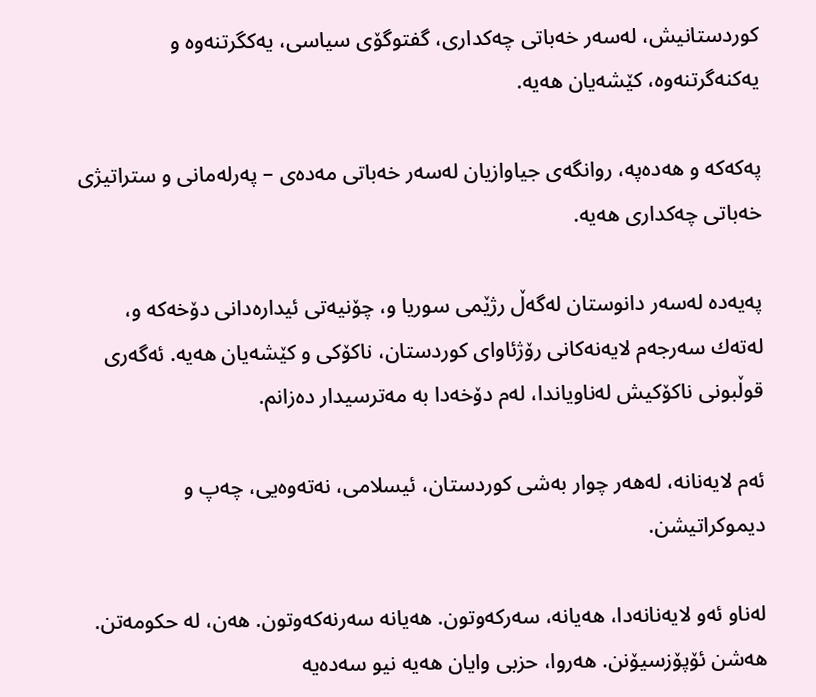كوردستانیش، له‌سه‌ر خه‌باتی چه‌كداری، گفتوگۆی سیاسی، یه‌كگرتنه‌وه‌ و یه‌كنه‌گرتنه‌وه‌، كێشه‌یان هه‌یه‌.

په‌كه‌كه‌ و هه‌ده‌په‌، روانگه‌ی جیاوازیان له‌سه‌ر خه‌باتی مه‌ده‌ی – په‌رله‌مانی و ستراتیژی خه‌باتی چه‌كداری هه‌یه‌.

په‌یه‌ده‌ له‌سه‌ر دانوستان له‌گه‌ڵ رژێمی سوریا و، چۆنیه‌تی ئیداره‌دانی دۆخه‌كه‌ و، له‌ته‌ك سه‌رجه‌م لایه‌نه‌كانی رۆژئاوای كوردستان، ناكۆكی و كێشه‌یان هه‌یه‌. ئه‌گه‌ری قوڵبونی ناكۆكیش له‌ناویاندا، له‌م دۆخه‌دا به‌ مه‌ترسیدار ده‌زانم.

ئه‌م لایه‌نانه‌، له‌هه‌ر چوار به‌شی كوردستان، ئیسلامی، نه‌ته‌وه‌یی، چه‌پ و دیموكراتیشن.

له‌ناو ئه‌و لایه‌نانه‌دا، هه‌یانه‌، سه‌ركه‌وتون. هه‌یانه‌ سه‌رنه‌كه‌وتون. هه‌ن، له‌ حكومه‌تن. هه‌شن ئۆپۆزسیۆنن. هه‌روا، حزبی وایان هه‌یه‌ نیو سه‌ده‌یه‌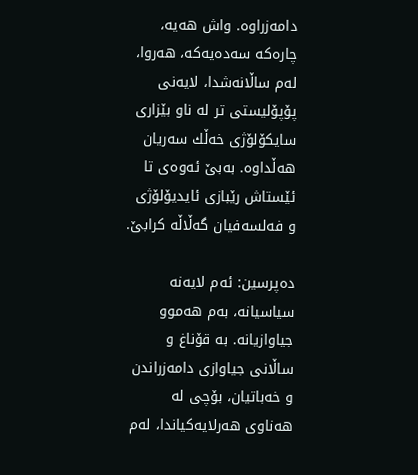دامه‌زراوه‌. واش هه‌یه‌، چاره‌كه‌ سه‌ده‌یه‌كه‌، هه‌روا، له‌م ساڵانه‌شدا، لایه‌نی پۆپۆلیستی تر له‌ ناو بێزاری سایكۆلۆژی خه‌ڵك سه‌ریان هه‌ڵداوه‌. به‌بێ‌ ئه‌وه‌ی تا ئێستاش رێبازی ئایدیۆلۆژی و فه‌لسه‌فیان گه‌ڵاڵه‌ كرابێ‌.

ده‌پرسین: ئه‌م لایه‌نه‌ سیاسیانه‌، به‌م هه‌موو جیاوازیانه‌. به‌ قۆناغ و ساڵانی جیاوازی دامه‌زراندن و خه‌باتیان، بۆچی له‌ هه‌ناوی هه‌رلایه‌كیاندا، له‌م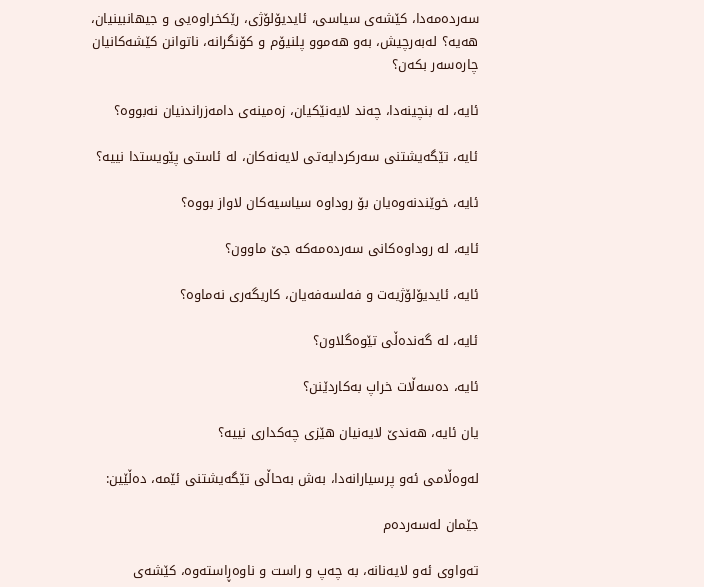سه‌رده‌مه‌دا، كێشه‌ی سیاسی، ئایدیۆلۆژی، رێكخراوه‌یی و جیهانبینیان، هه‌یه‌؟ له‌به‌رچیش، به‌و هه‌موو پلنیۆم و كۆنگرانه‌، ناتوانن كێشه‌كانیان چاره‌سه‌ر بكه‌ن؟

ئایه‌، له‌ بنچینه‌دا، چه‌ند لایه‌نێكیان، زه‌مینه‌ی دامه‌زراندنیان نه‌بووه‌؟

ئایه‌، تێگه‌یشتنی سه‌ركردایه‌تی لایه‌نه‌كان، له‌ ئاستی پێویستدا نییه‌؟

ئایه‌، خوێندنه‌وه‌یان بۆ روداوه‌ سیاسیه‌كان لاواز بووه‌؟

ئایه‌، له‌ روداوه‌كانی سه‌رده‌مه‌كه‌ جێ‌ ماوون؟

ئایه‌، ئایدیۆلۆژیه‌ت و فه‌لسه‌فه‌یان، كاریگه‌ری نه‌ماوه‌؟

ئایه‌، له‌ گه‌نده‌ڵی تێوه‌گلاون؟

ئایه‌، ده‌سه‌ڵات خراپ به‌كاردێنن؟

یان ئایه‌، هه‌ندێ‌ لایه‌نیان هێزی چه‌كداری نییه‌؟

له‌وه‌ڵامی ئه‌و پرسیارانه‌دا، به‌ش به‌حاڵی تێگه‌یشتنی ئێمه‌، ده‌ڵێین:

جێمان له‌سه‌رده‌م

ته‌واوی ئه‌و لایه‌نانه‌، به‌ چه‌پ و راست و ناوه‌ڕاسته‌وه‌، كێشه‌ی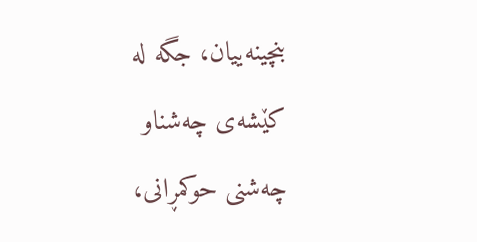بنچینه‌ییان، جگه‌ له‌ كێشه‌ی چه‌شناو چه‌شنی حوكمڕانی،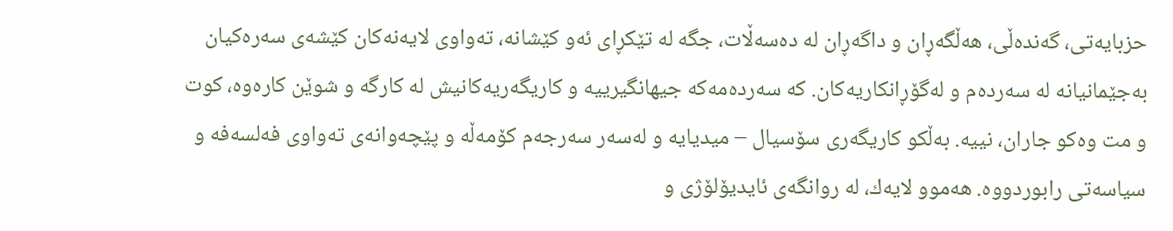حزبایه‌تی، گه‌نده‌ڵی، هه‌ڵگه‌ڕان و داگه‌ڕان له‌ ده‌سه‌ڵات، جگه‌ له‌ تێكڕای ئه‌و كێشانه‌، ته‌واوی لایه‌نه‌كان كێشه‌ی سه‌ره‌كیان به‌جێمانیانه‌ له‌ سه‌رده‌م و له‌گۆڕانكاریه‌كان. كه‌ سه‌رده‌مه‌كه‌ جیهانگیرییه‌ و كاریگه‌ریه‌كانیش له‌ كارگه‌ و شوێن كاره‌وه‌، كوت و مت وه‌كو جاران، نییه‌. به‌ڵكو كاریگه‌ری سۆسیال – میدیایه‌ و له‌سه‌ر سه‌رجه‌م كۆمه‌ڵه‌ و پێچه‌وانه‌ی ته‌واوی فه‌لسه‌فه‌ و سیاسه‌تی رابوردووه‌. هه‌موو لایه‌ك، له‌ روانگه‌ی ئایدیۆلۆژی و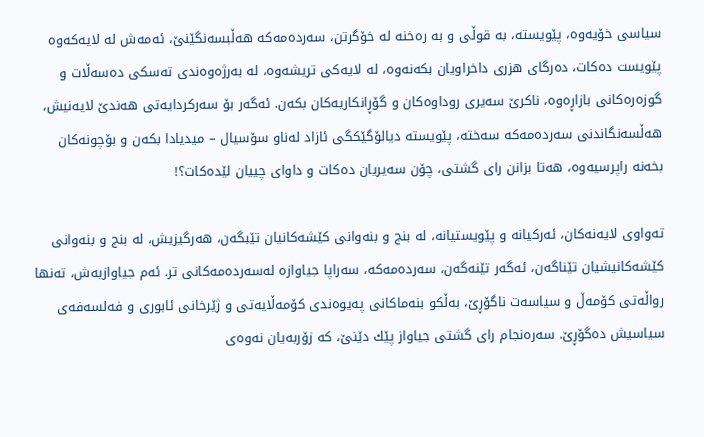سیاسی خۆیه‌وه‌، پێویسته‌، به‌ قوڵی و به‌ ره‌خنه‌ له‌ خۆگرتن، سه‌رده‌مه‌كه‌ هه‌ڵبسه‌نگێنێ‌، ئه‌مه‌ش له‌ لایه‌كه‌وه‌ پێویست ده‌كات، ده‌رگای هزری داخراویان بكه‌نه‌وه‌، له‌ لایه‌كی تریشه‌وه‌، له‌ به‌رژه‌وه‌ندی ته‌سكی ده‌سه‌ڵات و گوزه‌ره‌كانی بازاڕه‌وه‌، ناكرێ‌ سه‌یری روداوه‌كان و گۆڕانكاریه‌كان بكه‌ن. ئه‌گه‌ر بۆ سه‌ركردایه‌تی هه‌ندێ‌ لایه‌نیش، هه‌ڵسه‌نگاندنی سه‌رده‌مه‌كه‌ سه‌خته‌، پێویسته‌ دیالۆگێكگی ئازاد له‌ناو سۆسیال – میدیادا بكه‌ن و بۆچونه‌كان بخه‌نه‌ راپرسیه‌وه‌، هه‌تا بزانن رای گشتی، چۆن سه‌یریان ده‌كات و داوای چییان لێده‌كات؟!

ته‌واوی لایه‌نه‌كان، ئه‌ركیانه‌ و پێویستیانه‌، له‌ بنج و بنه‌وانی كێشه‌كانیان تێبگه‌ن، هه‌رگیزیش، له‌ بنج و بنه‌وانی كێشه‌كانیشیان تێناگه‌ن، ئه‌گه‌ر تێنه‌گه‌ن، سه‌رده‌مه‌كه‌، سه‌راپا جیاوازه‌ له‌سه‌رده‌مه‌كانی تر. ئه‌م جیاوازیه‌ش، ته‌نها رواڵه‌تی كۆمه‌ڵ و سیاسه‌ت ناگۆڕێ‌، به‌ڵكو بنه‌ماكانی په‌یوه‌ندی كۆمه‌ڵایه‌تی و ژێرخانی ئابوری و فه‌لسه‌فه‌ی سیاسیش ده‌گۆڕێ‌. سه‌ره‌نجام رای گشتی جیاواز پێك دێنێ‌، كه‌ زۆربه‌یان نه‌وه‌ی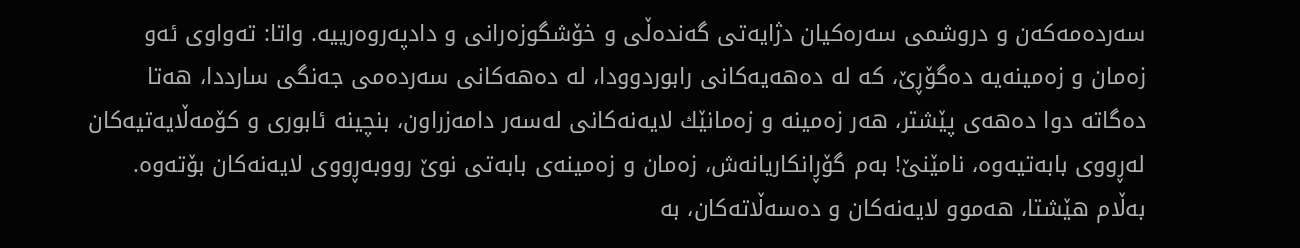سه‌رده‌مه‌كه‌ن ‌و دروشمی سه‌ره‌كیان دژایه‌تی گه‌نده‌ڵی و خۆشگوزه‌رانی و دادپه‌روه‌رییه‌. واتا: ته‌واوی ئه‌و زه‌مان و زه‌مینه‌یه‌ ده‌گۆڕێ‌، كه‌ له‌ ده‌هه‌یه‌كانی رابوردوودا، له‌ ده‌هه‌كانی سه‌رده‌می جه‌نگی سارددا، هه‌تا ده‌گاته‌ دوا ده‌هه‌ی پێشتر، هه‌ر زه‌مینه‌ و زه‌مانێك لایه‌نه‌كانی له‌سه‌ر دامه‌زراون، بنچینه‌ ئابوری و كۆمه‌ڵایه‌تیه‌كان له‌ڕووی بابه‌تیه‌وه‌، نامێنێ‌! به‌م گۆڕانكاریانه‌ش، زه‌مان ‌و زه‌مینه‌ی بابه‌تی نوێ‌ رووبه‌ڕووی لایه‌نه‌كان بۆته‌وه‌. به‌ڵام هێشتا، هه‌موو لایه‌نه‌كان و ده‌سه‌ڵاته‌كان، به‌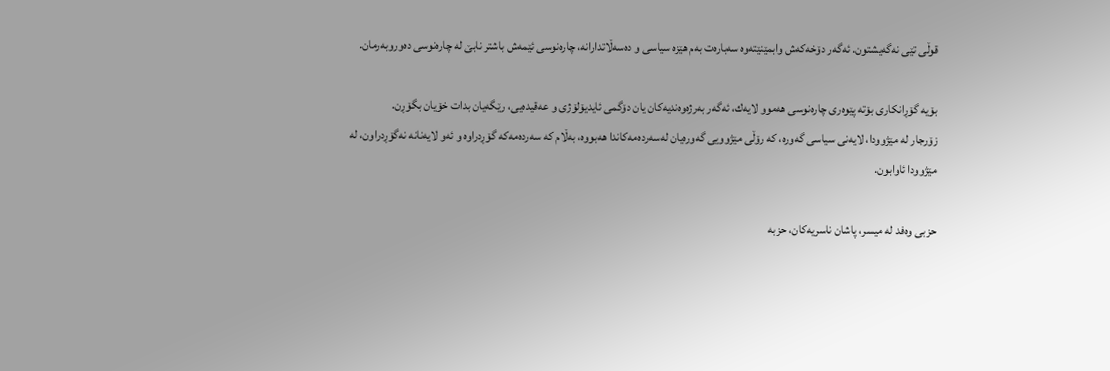قوڵی تێی نه‌گه‌یشتون. ئه‌گه‌ر دۆخه‌كه‌ش وابمێنێته‌وه‌ سه‌باره‌ت به‌م هێزه‌ سیاسی و ده‌سه‌ڵاتدارانه‌، چاره‌نوسی ئێمه‌ش باشتر نابێ‌ له‌ چاره‌نوسی ده‌وروبه‌رمان.

بۆیه‌ گۆڕانكاری بۆته‌ پێوه‌ری چاره‌نوسی هه‌موو لایه‌ك، ئه‌گه‌ر به‌رژه‌وه‌ندیه‌كان یان دۆگمی ئایدیۆلۆژی و عه‌قیده‌یی، رێگه‌یان بدات خۆیان بگۆڕن.
زۆرجار له‌ مێژوودا، لایه‌نی سیاسی گه‌وره‌، كه‌ رۆڵی مێژوویی گه‌وره‌یان له‌سه‌رده‌مه‌كاندا هه‌بووه‌، به‌ڵام كه‌ سه‌رده‌مه‌كه‌ گۆڕدراوه‌ و ئه‌و لایه‌نانه‌ نه‌گۆڕدراون، له‌ مێژوودا ئاوابون.

حزبی وه‌فد له‌ میسر، پاشان ناسریه‌كان، حزبه‌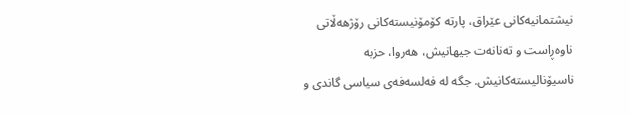نیشتمانیه‌كانی عێراق، پارته‌ كۆمۆنیسته‌كانی رۆژهه‌ڵاتی ناوه‌ڕاست و ته‌نانه‌ت جیهانیش، هه‌روا، حزبه‌ ناسیۆنالیسته‌كانیش. جگه‌ له‌ فه‌لسه‌فه‌ی سیاسی گاندی و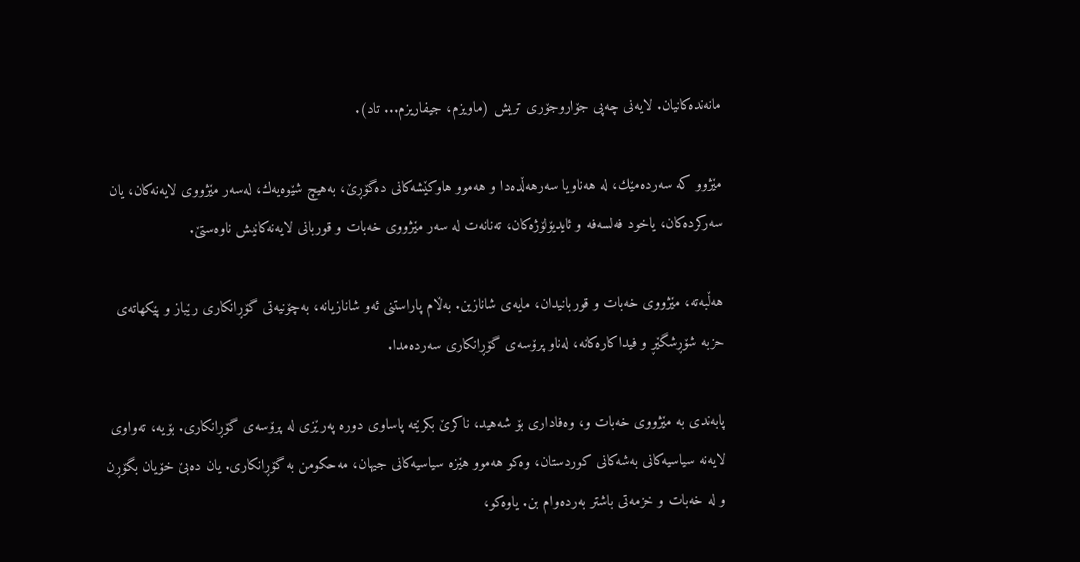مانه‌نده‌كانیان. لایه‌نی چه‌پی جۆاروجۆری تریش (ماویزم، جیفاریزم... تاد).

مێژوو كه‌ سه‌رده‌مێك، له‌ هه‌ناویا سه‌رهه‌ڵده‌دا و هه‌موو هاوكێشه‌كانی ده‌گۆڕێ‌، به‌هیچ شێوه‌یه‌ك، له‌سه‌ر مێژووی لایه‌نه‌كان، یان سه‌ركرده‌كان، یاخود فه‌لسه‌فه‌ و ئایدیۆلۆژه‌كان، ته‌نانه‌ت له‌ سه‌ر مێژووی خه‌بات و قوربانی لایه‌نه‌كانیش ناوه‌ستێ‌.

هه‌ڵبه‌ته‌، مێژووی خه‌بات و قوربانیدان، مایه‌ی شانازین. به‌ڵام پاراستنی ئه‌و شانازیانه‌، به‌چۆنیه‌تی گۆڕانكاری رێباز و پێكهاته‌ی حزبه‌ شۆڕشگێڕ و فیداكاره‌كانه‌، له‌ناو پرۆسه‌ی گۆڕانكاری سه‌رده‌مدا.

پابه‌ندی به‌ مێژووی خه‌بات و، وه‌فاداری بۆ شه‌هید، ناكرێ‌ بكرێته‌ پاساوی دوره‌ په‌رێزی له‌ پرۆسه‌ی گۆڕانكاری. بۆیه‌، ته‌واوی لایه‌نه‌ سیاسیه‌كانی به‌شه‌كانی كوردستان، وه‌كو هه‌موو هێزه‌ سیاسیه‌كانی جیهان، مه‌حكومن به‌ گۆڕانكاری. یان ده‌بێ‌ خۆیان بگۆڕن و له‌ خه‌بات و خزمه‌تی باشتر به‌رده‌وام بن. یاوه‌كو،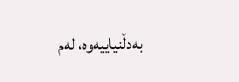به‌دڵنیاییه‌وه‌، له‌م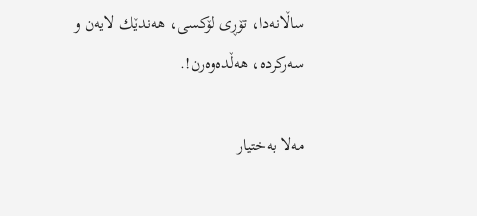ساڵانه‌دا، تۆڕی لۆكسی، هه‌ندێك لایه‌ن ‌و سه‌ركرده‌، هه‌ڵده‌وه‌رن!.

مه‌لا به‌ختیار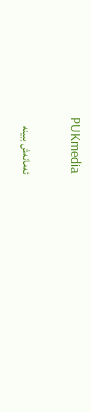PUKmedia

ئەمانەش ببینە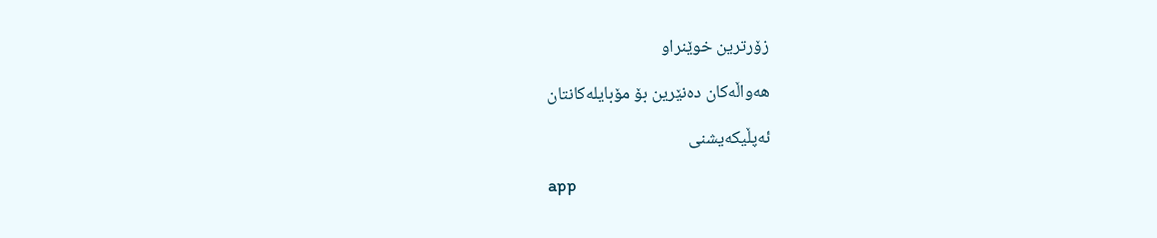زۆرترین خوێنراو

هەواڵەکان دەنێرین بۆ مۆبایلەکانتان

ئەپڵیکەیشنی

app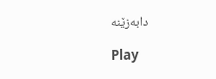دابەزێنە

Play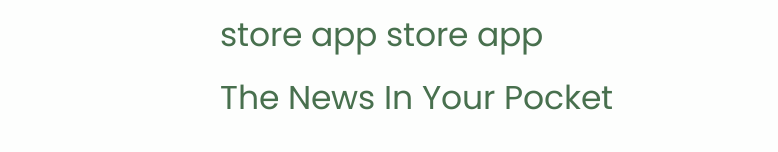store app store app
The News In Your Pocket